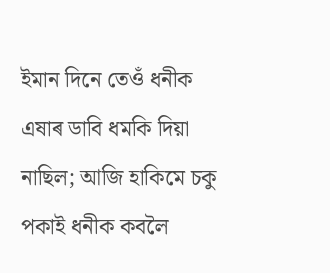ইমান দিনে তেওঁ ধনীক এষাৰ ডাবি ধমকি দিয়া নাছিল; আজি হাকিমে চকু পকাই ধনীক কবলৈ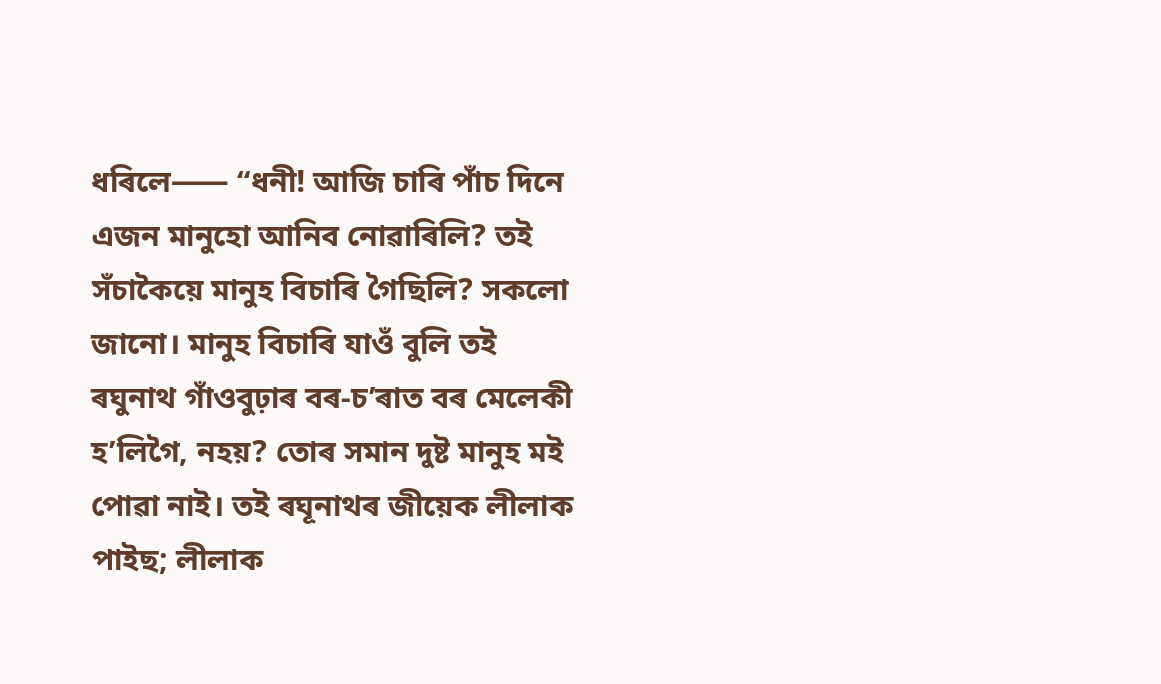ধৰিলে⸺ “ধনী! আজি চাৰি পাঁচ দিনে এজন মানুহো আনিব নোৱাৰিলি? তই সঁচাকৈয়ে মানুহ বিচাৰি গৈছিলি? সকলো জানো। মানুহ বিচাৰি যাওঁ বুলি তই ৰঘুনাথ গাঁওবুঢ়াৰ বৰ-চ’ৰাত বৰ মেলেকী হ’লিগৈ, নহয়? তোৰ সমান দুষ্ট মানুহ মই পোৱা নাই। তই ৰঘূনাথৰ জীয়েক লীলাক পাইছ; লীলাক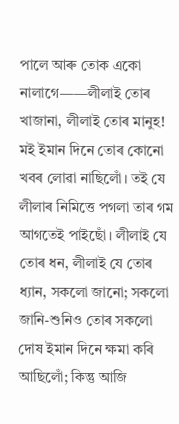পালে আৰু তোক একো নালাগে——লীলাই তোৰ খাজানা, লীলাই তোৰ মানুহ! মই ইমান দিনে তোৰ কোনো খবৰ লোৱা নাছিলোঁ। তই যে লীলাৰ নিমিত্তে পগলা তাৰ গম আগতেই পাইছোঁ। লীলাই যে তোৰ ধন, লীলাই যে তোৰ ধ্যান, সকলো জানো; সকলো জানি-শুনিও তোৰ সকলো দোষ ইমান দিনে ক্ষমা কৰি আছিলোঁ; কিন্তু আজি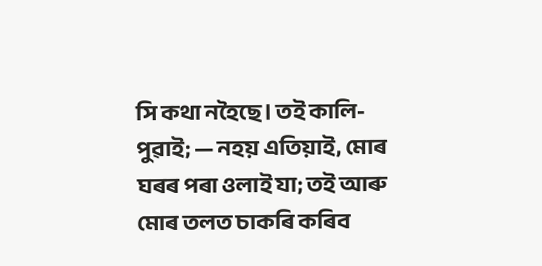সি কথা নহৈছে। তই কালি- পুৱাই; — নহয় এতিয়াই, মোৰ ঘৰৰ পৰা ওলাই যা; তই আৰু মোৰ তলত চাকৰি কৰিব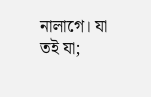নালাগে। যা তই যা;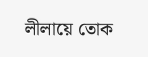লীলায়ে তোক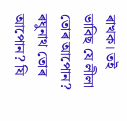ৰাখক। তই ভাবিছ যে লীলা তোৰ আপোন? ৰঘুনাথ তোৰ আপোন? যি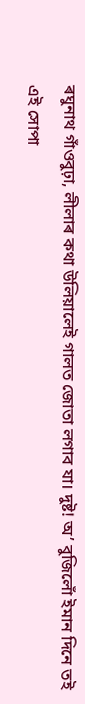ৰঘুনাথ গাঁওবুঢ়া, লীলাৰ কথা উলিয়ালেই গালত জোতা লগাব যা। দুষ্ট! অ’ বুজিলোঁ ইমান দিনে তই এই সোপা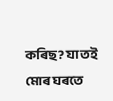কৰিছ? যা তই মোৰ ঘৰতে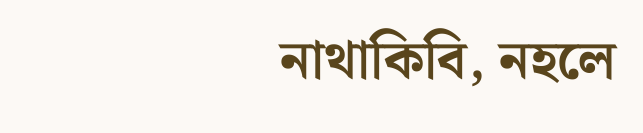নাথাকিবি, নহলে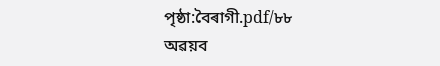পৃষ্ঠা:বৈৰাগী.pdf/৮৮
অৱয়ব